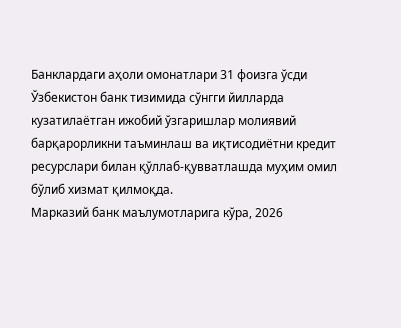Банклардаги аҳоли омонатлари 31 фоизга ўсди
Ўзбекистон банк тизимида сўнгги йилларда кузатилаётган ижобий ўзгаришлар молиявий барқарорликни таъминлаш ва иқтисодиётни кредит ресурслари билан қўллаб-қувватлашда муҳим омил бўлиб хизмат қилмоқда.
Марказий банк маълумотларига кўра, 2026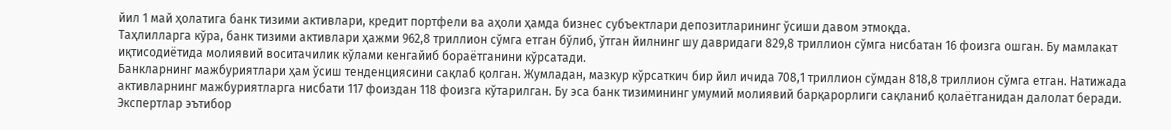йил 1 май ҳолатига банк тизими активлари, кредит портфели ва аҳоли ҳамда бизнес субъектлари депозитларининг ўсиши давом этмоқда.
Таҳлилларга кўра, банк тизими активлари ҳажми 962,8 триллион сўмга етган бўлиб, ўтган йилнинг шу давридаги 829,8 триллион сўмга нисбатан 16 фоизга ошган. Бу мамлакат иқтисодиётида молиявий воситачилик кўлами кенгайиб бораётганини кўрсатади.
Банкларнинг мажбуриятлари ҳам ўсиш тенденциясини сақлаб қолган. Жумладан, мазкур кўрсаткич бир йил ичида 708,1 триллион сўмдан 818,8 триллион сўмга етган. Натижада активларнинг мажбуриятларга нисбати 117 фоиздан 118 фоизга кўтарилган. Бу эса банк тизимининг умумий молиявий барқарорлиги сақланиб қолаётганидан далолат беради.
Экспертлар эътибор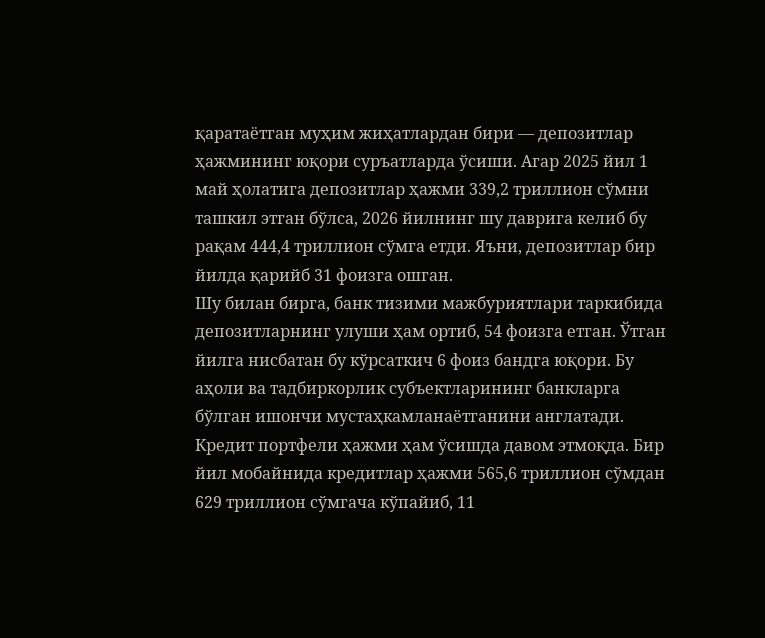қаратаётган муҳим жиҳатлардан бири — депозитлар ҳажмининг юқори суръатларда ўсиши. Агар 2025 йил 1 май ҳолатига депозитлар ҳажми 339,2 триллион сўмни ташкил этган бўлса, 2026 йилнинг шу даврига келиб бу рақам 444,4 триллион сўмга етди. Яъни, депозитлар бир йилда қарийб 31 фоизга ошган.
Шу билан бирга, банк тизими мажбуриятлари таркибида депозитларнинг улуши ҳам ортиб, 54 фоизга етган. Ўтган йилга нисбатан бу кўрсаткич 6 фоиз бандга юқори. Бу аҳоли ва тадбиркорлик субъектларининг банкларга бўлган ишончи мустаҳкамланаётганини англатади.
Кредит портфели ҳажми ҳам ўсишда давом этмоқда. Бир йил мобайнида кредитлар ҳажми 565,6 триллион сўмдан 629 триллион сўмгача кўпайиб, 11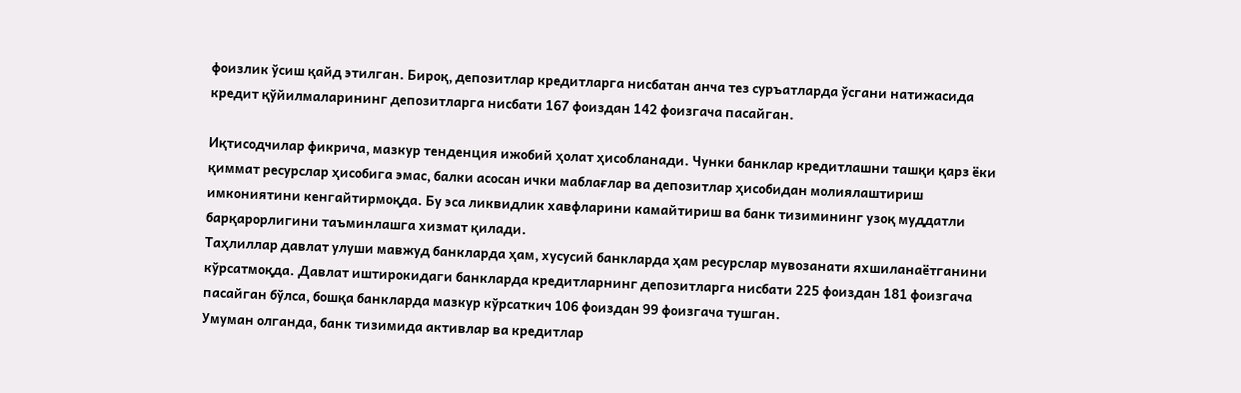фоизлик ўсиш қайд этилган. Бироқ, депозитлар кредитларга нисбатан анча тез суръатларда ўсгани натижасида кредит қўйилмаларининг депозитларга нисбати 167 фоиздан 142 фоизгача пасайган.

Иқтисодчилар фикрича, мазкур тенденция ижобий ҳолат ҳисобланади. Чунки банклар кредитлашни ташқи қарз ёки қиммат ресурслар ҳисобига эмас, балки асосан ички маблағлар ва депозитлар ҳисобидан молиялаштириш имкониятини кенгайтирмоқда. Бу эса ликвидлик хавфларини камайтириш ва банк тизимининг узоқ муддатли барқарорлигини таъминлашга хизмат қилади.
Таҳлиллар давлат улуши мавжуд банкларда ҳам, хусусий банкларда ҳам ресурслар мувозанати яхшиланаётганини кўрсатмоқда. Давлат иштирокидаги банкларда кредитларнинг депозитларга нисбати 225 фоиздан 181 фоизгача пасайган бўлса, бошқа банкларда мазкур кўрсаткич 106 фоиздан 99 фоизгача тушган.
Умуман олганда, банк тизимида активлар ва кредитлар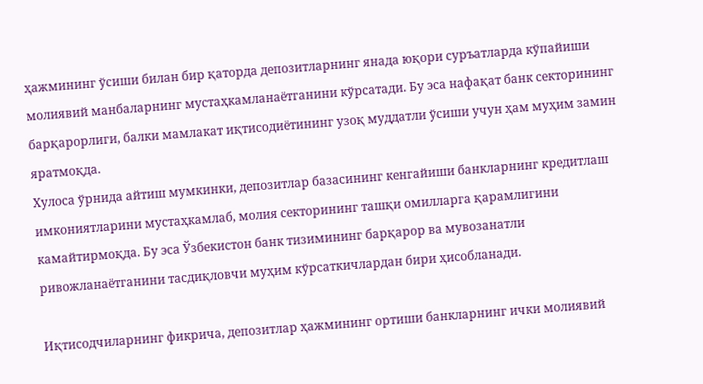ҳажмининг ўсиши билан бир қаторда депозитларнинг янада юқори суръатларда кўпайиши молиявий манбаларнинг мустаҳкамланаётганини кўрсатади. Бу эса нафақат банк секторининг барқарорлиги, балки мамлакат иқтисодиётининг узоқ муддатли ўсиши учун ҳам муҳим замин яратмоқда.
Хулоса ўрнида айтиш мумкинки, депозитлар базасининг кенгайиши банкларнинг кредитлаш имкониятларини мустаҳкамлаб, молия секторининг ташқи омилларга қарамлигини камайтирмоқда. Бу эса Ўзбекистон банк тизимининг барқарор ва мувозанатли ривожланаётганини тасдиқловчи муҳим кўрсаткичлардан бири ҳисобланади.

Иқтисодчиларнинг фикрича, депозитлар ҳажмининг ортиши банкларнинг ички молиявий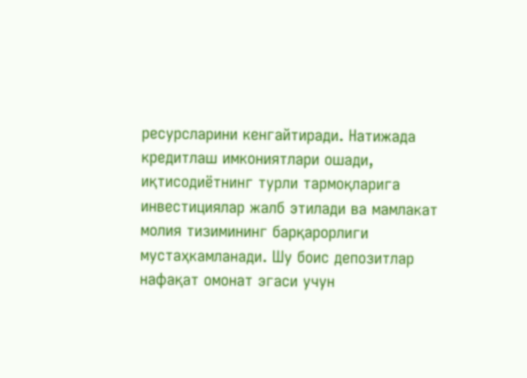ресурсларини кенгайтиради. Натижада кредитлаш имкониятлари ошади, иқтисодиётнинг турли тармоқларига инвестициялар жалб этилади ва мамлакат молия тизимининг барқарорлиги мустаҳкамланади. Шу боис депозитлар нафақат омонат эгаси учун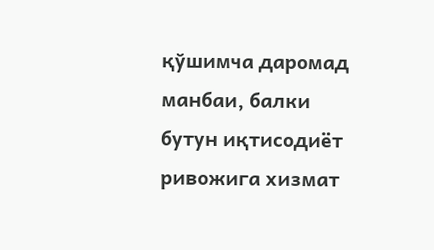қўшимча даромад манбаи, балки бутун иқтисодиёт ривожига хизмат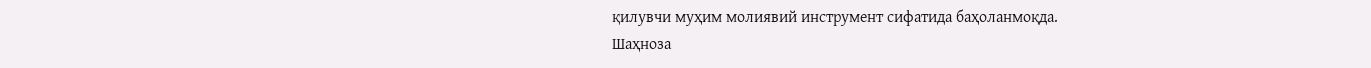қилувчи муҳим молиявий инструмент сифатида баҳоланмоқда.
Шаҳноза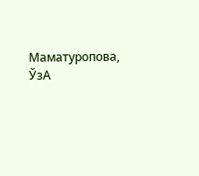Маматуропова, ЎзА